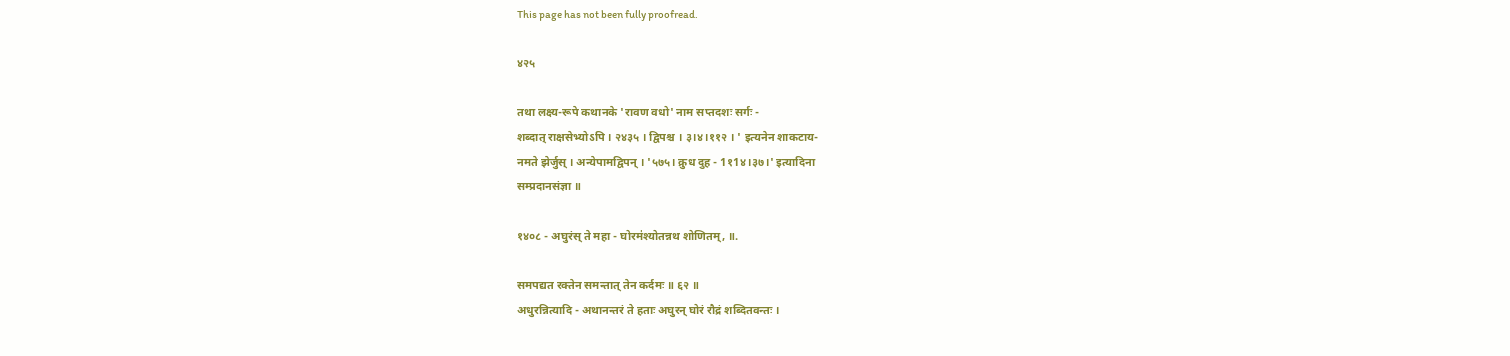This page has not been fully proofread.

४२५

तथा लक्ष्य-रूपे कथानके 'रावण वधो' नाम सप्तदशः सर्गः -
शब्दात् राक्षसेभ्योऽपि । २४३५ । द्विपश्च । ३।४।११२ । ' इत्यनेन शाकटाय-
नमते झेर्जुस् । अन्येपामद्विपन् । '५७५। क्रुध दुह - 1१1४।३७।' इत्यादिना
सम्प्रदानसंज्ञा ॥

१४०८ - अघुरंस् ते महा - घोरम॑श्योतन्नथ शोणितम्, ॥.

समपद्यत रक्तेन समन्तात् तेन कर्दमः ॥ ६२ ॥
अधुरन्नित्यादि - अथानन्तरं ते हताः अघुरन् घोरं रौद्रं शब्दितवन्तः ।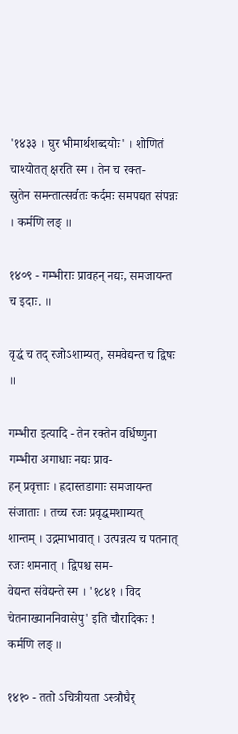'१४३३ । घुर भीमार्थशब्दयोः' । शोणितं चाश्योतत् क्षरति स्म । तेन च रक्त-
स्रुतेन समन्तात्सर्वतः कर्दमः समपद्यत संपन्नः । कर्मणि लङ् ॥

१४०९ - गम्भीराः प्रावहन् नद्यः, समजायन्त च इदाः. ॥

वृद्धं च तद् रजोऽशाम्यत्, समवेद्यन्त च द्विषः ॥

गम्भीरा इत्यादि - तेन रक्तेन वर्धिष्णुना गम्भीरा अगाधाः नद्यः प्राव-
हन् प्रवृत्ताः । ह्रदास्तडागाः समजायन्त संजाताः । तच्च रजः प्रवृद्धमशाम्यत्
शान्तम् । उद्गमाभावात् । उत्पन्नत्य च पतनात् रजः शमनात् । द्विपश्च सम-
वेद्यन्त संवेद्यन्ते स्म । '१८४१ । विद चेतनाख्याननिवासेपु' इति चौरादिकः !
कर्मणि लङ् ॥

१४१० - ततो ऽचित्रीयता ऽस्त्रौघैर्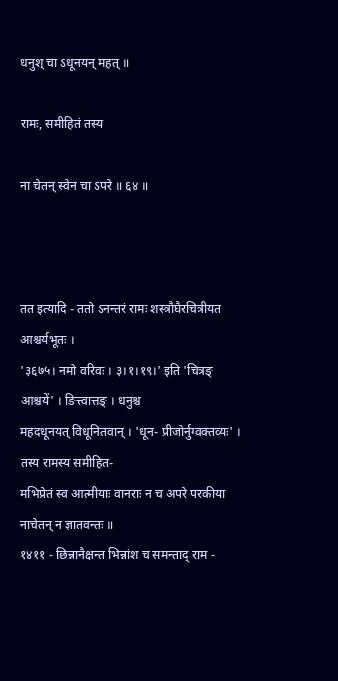धनुश् चा ऽधूनयन् महत् ॥

रामः, समीहितं तस्य

ना चेतन् स्वेन चा ऽपरे ॥ ६४ ॥



तत इत्यादि - ततो ऽनन्तरं रामः शस्त्रौघैरचित्रीयत आश्चर्यभूतः ।
'३६७५। नमो वरिवः । ३।१।१९।' इति 'चित्रङ् आश्चयें' । ङित्त्वात्तङ् । धनुश्च
महदधूनयत् विधूनितवान् । 'धून- प्रीजोर्नुग्वक्तव्यः' । तस्य रामस्य समीहित-
मभिप्रेतं स्व आत्मीयाः वानराः न च अपरे परकीया नाचेतन् न ज्ञातवन्तः ॥
१४११ - छिन्नानैक्षन्त भिन्नांश च समन्ताद् राम -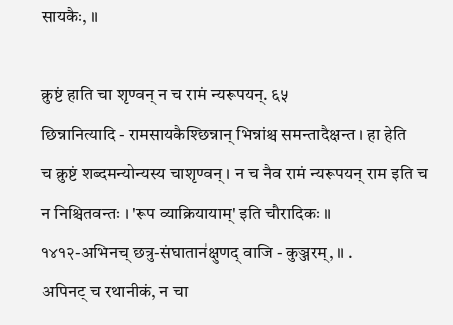सायकैः, ॥

क्रुष्टं हाति चा शृण्वन् न च रामं न्यरूपयन्. ६५
छिन्नानित्यादि - रामसायकैश्छिन्नान् भिन्नांश्च समन्तादैक्षन्त । हा हेति
च क्रुष्टं शब्दमन्योन्यस्य चाशृण्वन् । न च नैव रामं न्यरूपयन् राम इति च
न निश्चितवन्तः । 'रूप व्याक्रियायाम्' इति चौरादिकः ॥
१४१२-अभिनच् छत्रु-संघातान॑क्षुणद् वाजि - कुञ्जरम्, ॥ .
अपिनट् च रथानीकं, न चा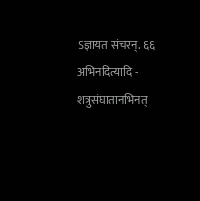ऽज्ञायत संचरन्. ६६
अभिनदित्यादि - शत्रुसंघातानभिनत्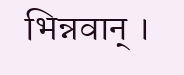भिन्नवान् ।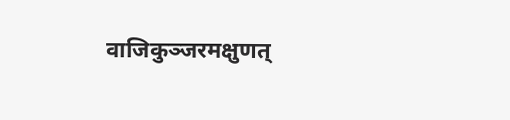वाजिकुञ्जरमक्षुणत्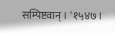सम्पिष्टवान् । '१५४७।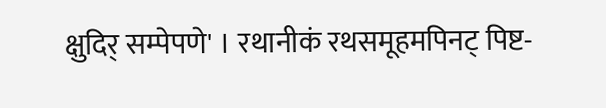क्षुदिर् सम्पेपणे' । रथानीकं रथसमूहमपिनट् पिष्ट-